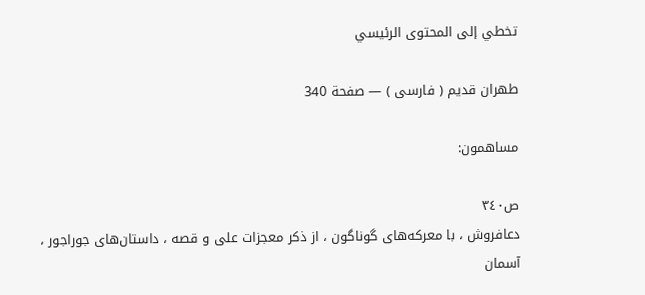تخطي إلى المحتوى الرئيسي

طهران قديم ( فارسى ) — صفحة 340

مساهمون:

ص٣٤٠
دعافروش ، با معركه‌هاى گوناگون ، از ذكر معجزات على و قصه ، داستان‌هاى جوراجور ، آسمان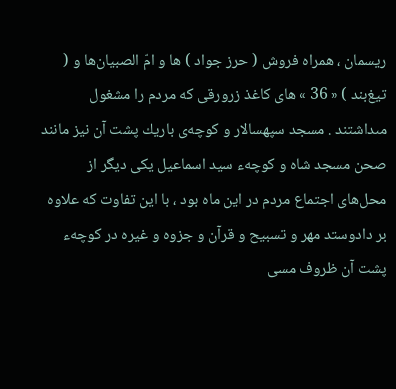ريسمان ، همراه فروش ( حرز جواد ) ها و امّ الصبيان‌ها و ( تيغ‌بند ) « 36 » هاى كاغذ زرورقى كه مردم را مشغول مىداشتند . مسجد سپهسالار و كوچه‌ى باريك پشت آن نيز مانند صحن مسجد شاه و كوچهء سيد اسماعيل يكى ديگر از محل‌هاى اجتماع مردم در اين ماه بود ، با اين تفاوت كه علاوه بر دادوستد مهر و تسبيح و قرآن و جزوه و غيره در كوچهء پشت آن ظروف مسى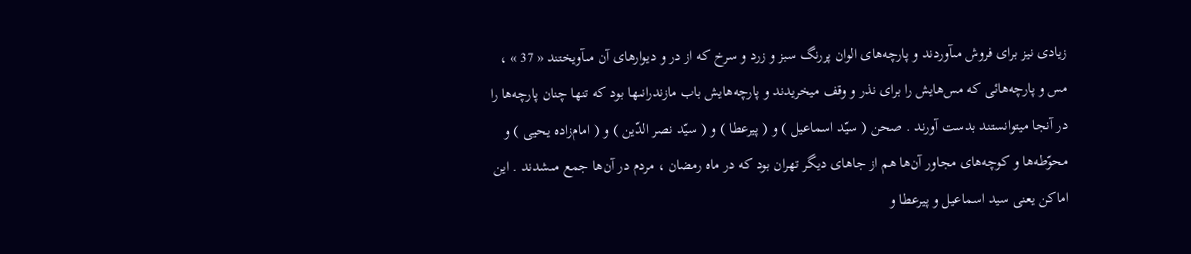زيادى نيز براى فروش مىآوردند و پارچه‌هاى الوان پررنگ سبز و زرد و سرخ كه از در و ديوارهاى آن مىآويختند « 37 » ، مس و پارچه‌هائى كه مس‌هايش را براى نذر و وقف ميخريدند و پارچه‌هايش باب مازندرانىها بود كه تنها چنان پارچه‌ها را در آنجا ميتوانستند بدست آورند . صحن ( سيّد اسماعيل ) و ( پيرعطا ) و ( سيّد نصر الدّين ) و ( امام‌زاده يحيى ) و محوّطه‌ها و كوچه‌هاى مجاور آن‌ها هم از جاهاى ديگر تهران بود كه در ماه رمضان ، مردم در آن‌ها جمع مىشدند . اين اماكن يعنى سيد اسماعيل و پيرعطا و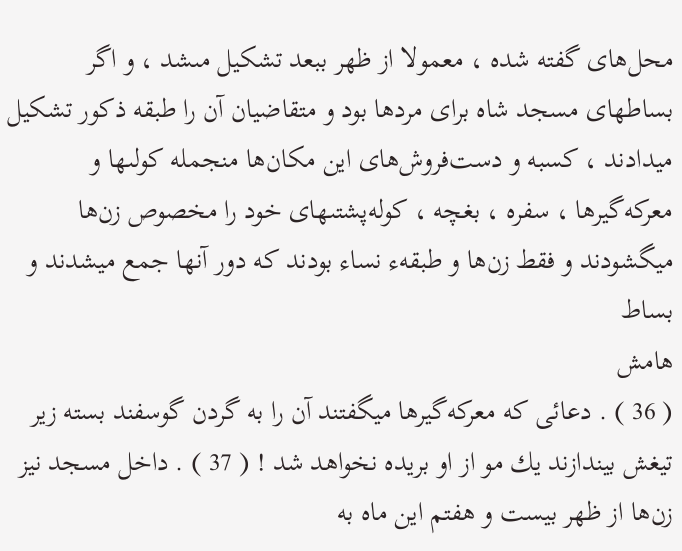محل‌هاى گفته شده ، معمولا از ظهر ببعد تشكيل مىشد ، و اگر بساطهاى مسجد شاه براى مردها بود و متقاضيان آن را طبقه ذكور تشكيل ميدادند ، كسبه و دست‌فروش‌هاى اين مكان‌ها منجمله كولىها و معركه‌گيرها ، سفره ، بغچه ، كوله‌پشتىهاى خود را مخصوص زن‌ها ميگشودند و فقط زن‌ها و طبقهء نساء بودند كه دور آنها جمع ميشدند و بساط
هامش
( 36 ) . دعائى كه معركه‌گيرها ميگفتند آن را به گردن گوسفند بسته زير تيغش بيندازند يك مو از او بريده نخواهد شد ! ( 37 ) . داخل مسجد نيز زن‌ها از ظهر بيست و هفتم اين ماه به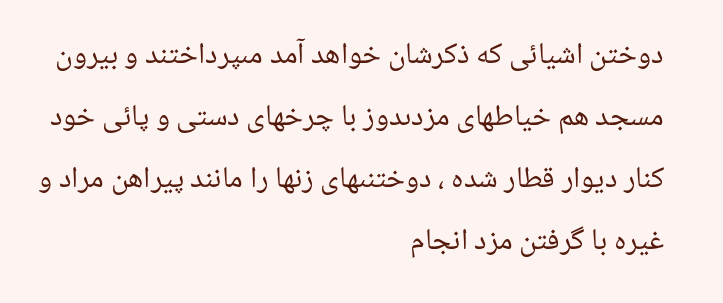دوختن اشيائى كه ذكرشان خواهد آمد مىپرداختند و بيرون مسجد هم خياطهاى مزدىدوز با چرخهاى دستى و پائى خود كنار ديوار قطار شده ، دوختنىهاى زنها را مانند پيراهن مراد و غيره با گرفتن مزد انجام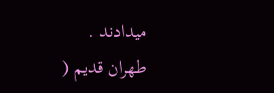ميدادند .
طهران قديم (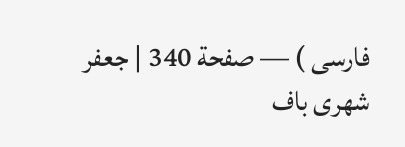فارسى ) — صفحة 340 | جعفر شهرى باف